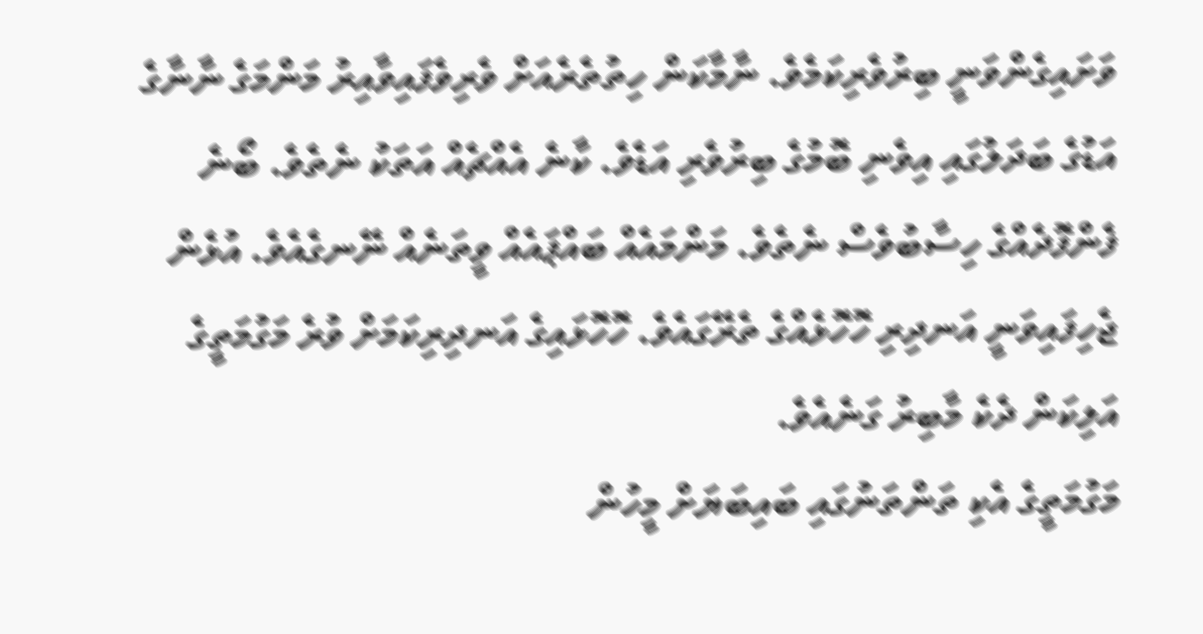ވަށައިގެންވަނީ ބިރުވެރިކަމެވެ. ނާމާކަން ހިތުތެރެއަށް ވެރިވެފައިވާއިރު މަންމަގެ ނާނާގެ އަޑުގެ ބަދަލުގައި އިވެނި ބޮމުގެ ބިރުވެރި އަޑެވެ. ކާނެ އެއްޗެއް އަތަކު ނެތެވެ. ބޯނެ ފެންފޮދެއްގެ ހިސާބުވެސް ނެތެވެ. މަންމައެއް ބައްޕައެއް ވީތަނެއް ނޭނގެއެވެ. އުޅެން ޖެހިފައިވަނީ އަނދިރި ހޮހޮޅެއްގެ ތެރޭގައެވެ. ހޮހޮޅައިގެ އަނދިރިކަމަށް ވުރެ މަގުމަތީގެ އަލިކަން ދެކެ މާބިރު ގަނެއެވެ.
މަގުމަތީގެ އެކި ތަންތަނުގައި ބައިބަޔަށް މީހުން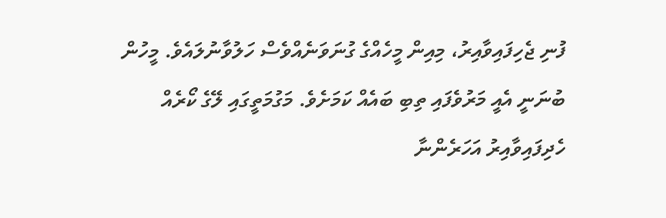ފުނި ޖެހިފައިވާއިރު، މިއިން މީހެއްގެ ގުނަވަނެއްވެސް ހަލުވާނުލައެވެ. މީހުން ބުނަނީ އެއީ މަރުވެފައި ތިބި ބައެއް ކަމަށެވެ. މަގުމަތީގައި ލޭގެ ކޯރެއް ހެދިފައިވާއިރު އަހަރެންނާ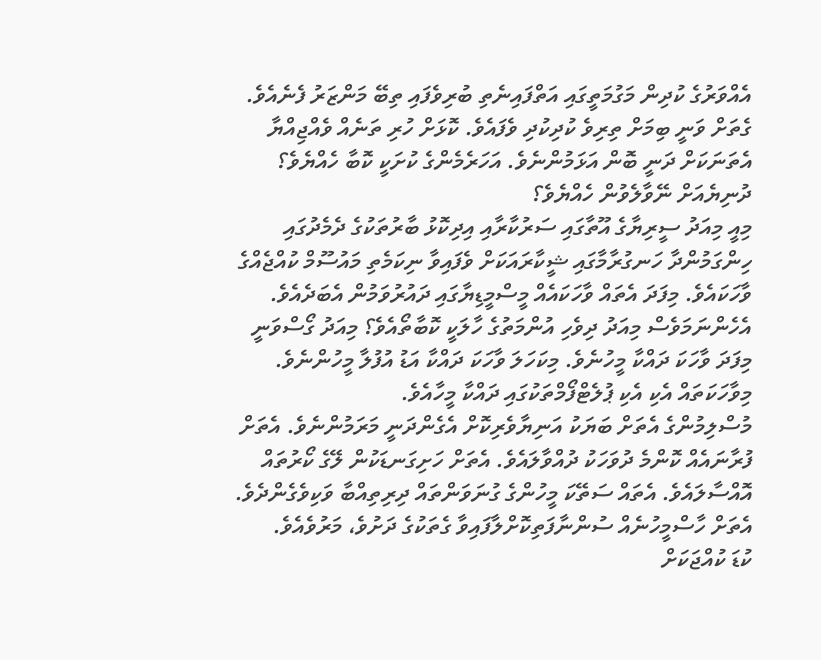އެއްވަރުގެ ކުދިން މަގުމަތީގައި އަތްފައިނެތި ބުރިވެފައި ތިބޭ މަންޒަރު ފެނެއެވެ. ގެތަށް ވަނީ ބިމަށް ތިރިވެ ކުދިކުދި ވެފައެވެ. ކޮޅަށް ހުރި ތަނެއް ވެއްޖިއްޔާ އެތަނަކަށް ދަނީ ބޮން އަޅަމުންނެވެ. އަހަރެމެންގެ ކުށަކީ ކޮބާ ހެއްޔެވެ؟ ދުނިޔެއަށް ނޭވާލެވުން ހެއްޔެވެ؟
މިއީ މިއަދު ސީރިޔާގެ އޫތާގައި ސަރުކާރާއި އިދިކޮޅު ބާރުތަކުގެ ދެމެދުގައި ހިންގަމުންދާ ހަނގުރާމާގައި ޝީކާރައަކަށް ވެފައިވާ ނިކަމެތި މައުސޫމް ކުއްޖެއްގެ ވާހަކައެވެ. މިފަދަ އެތައް ވާހަކައެއް މީސްމީޑިޔާގައި ދައުރުވަމުން އެބަދެއެވެ. އެހެންނަމަވެސް މިއަދު ދިވެހި އުންމަތުގެ ހާލަކީ ކޮބާތޯއެވެ؟ މިއަދު ގޯސްވަނީ މިފަދަ ވާހަކަ ދައްކާ މީހުނެވެ. މިކަހަލަ ވާހަކަ ދައްކާ އަޑު އުފުލާ މީހުންނެވެ. މިވާހަކަތައް އެކި އެކި ޕުލެޓްފޯމްތަކުގައި ދައްކާ މީހާއެވެ.
މުސްލިމުންގެ އެތަށް ބަޔަކު އަނިޔާވެރިކޮށް އެގެންދަނީ މަރަމުންނެވެ. އެތަށް ފުރާނައެއް ކޮންމެ ދުވަހަކު ދުއްވާލައެވެ. އެތަށް ހަށިގަނޑަކުން ލޭގެ ކޯރުތައް އޮއްސާލައެވެ. އެތައް ސަތޭކަ މީހުންގެ ގުނަވަންތައް ދިރިތިއްބާ ވަކިވެގެންދެވެ. އެތަށް ހާސްމީހުނެއް ސުންނާފަތިކޮށްލާފައިވާ ގެތަކުގެ ދަށުވެ، މަރުވެއެވެ.
ކުޑަ ކުއްޖަކަށް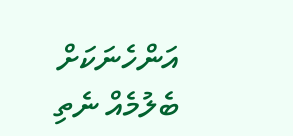އަންހެނަކަށް ބެލުމެއް ނެތި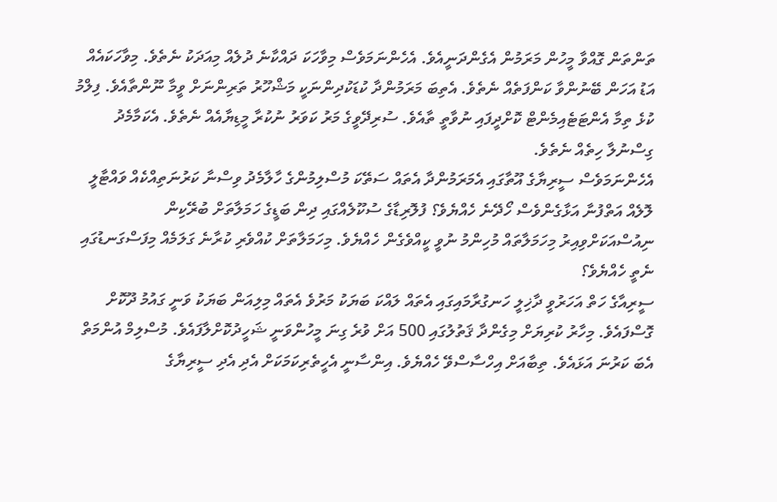ތަންތަން ގޮއްވާ މީހުން މަރަމުން އެގެންދަނީއެވެ. އެހެންނަމަވެސް މިވާހަކަ ދައްކާނެ ދުލެއް މިއަދަކު ނެތެވެ. މިވާހަކައެއް އަޑު އަހަން ބޭނުންވާ ކަންފަތެއް ނެތެވެ. އެތިބަ މަރަމުންދާ ކުޑަކުދިންނަކީ މަޝްހޫރު ތަރިންނަށް ވީމާ ނޫންތާއެވެ. ފިލްމު ކުޅެ ތިމާ އެންޓަޓެއިމެންޓް ކޮށްދީފައި ނުވާތީ ތާއެވެ. ސުރިދޭވީގެ މަރު ކަވަރު ނުކުރާ މީޑިޔާއެއް ނެތެވެ. އެކަމާމެދު ގިސްނުލާ ހިތެއް ނެތެވެ.
އެހެންނަމަވެސް ސީރިޔާގެ އޫތާގައި އެމަރަމުންދާ އެތައް ސަތޭކަ މުސްލިމުންގެ ހާލާމެދު ވިސްނާ ކަރުނަތިއްކެއް ވައްޓާލީ ލޮލެއް އަތްފުނާ އަޅާގެންވެސް ހޯދޭނެ ހެއްޔެވެ؟ ފުލޮރިޑާގެ ސުކޫލެއްގައި ދިން ބަޑީގެ ހަމަލާތަށް ބުރޭކިން ނިއުސްއަކަށްވިއިރު މިހަމަލާތައް މުހިންމު ނުވީ ކީއްވެގެން ހެއްޔެވެ. މިހަމަލާތަށް ކުއްވެރި ކުރާނެ ގަލަމެއް މިފަސްގަނޑުގައި ނެތީ ހެއްޔެވެ؟
ސީރިއާގެ ހަތް އަހަރުވީ ދާޚިލީ ހަނގުރާމައިގައި އެތައް ލައްކަ ބަޔަކު މަރުވެ އެތައް މިލިއަން ބަޔަކު ވަނީ ގައުމު ދޫކޮށް ގޮސްފައެވެ. މިހާރު ކުރިޔަށް މިގެންދާ ޤަތުލުގައި 500 އަށް ވުރެ ގިނަ މީހުންވަނީ ޝަހީދުކޮށްލާފައެވެ. މުސްލިމް އުންމަތް އެބަ ކަރުނަ އަޅައެވެ. ތިބާއަށް އިހްސާސްވޭ ހެއްޔެވެ. އިންސާނީ އެހީތެރިކަމަކަށް އެދި އެދި ސީރިޔާގެ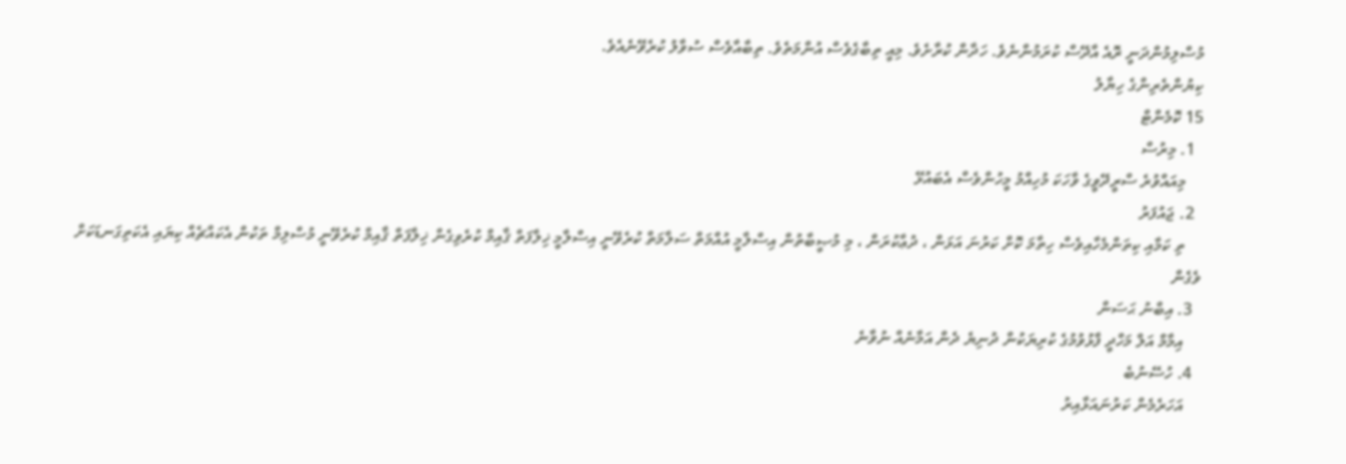މުސްލިމުންދަނީ ރޮއެ އާދޭސް ކުރަމުންނެވެ. ހަދާން ކުރާށެވެ. މިއީ ތިބާގެވެސް އުންމަތެވެ. ތިބާއާވެސް ސުވާލު ކުރެވޭނެއެވެ.
ކިޔުންތެރިންގެ ހިޔާލު
15 ކޮމެންޓް
  1. މިރުސް
    މިއައްވުރެ ސްރީދޭވީގެ ވާހަކަ މުހިއްމު މީހުންވެސް އެބައުޅޭ
  2. ޖައުފަރު
    ތި ކަމާއި ކިތަންމެހާއިވެސް ހިތާމަ ކޮށް ކަރުނަ އަޅަން ، ދުޢާކުރަން ، މި މުޞީބާތުން އިސްލާމީ އުއްމަތް ސަލާމަތް ކުރެވޭނީ އިސްލާމީ ޚިލާފަތް ޤާއިމް ކުރެވިގެން ޚިލާފަތް ޤާއިމް ކުރެވޭނީ މުސްލިމް ތަކުން އެކައްޗެއް ކިޔައި އެކަތިގަނޑަކަށް ވެގެން
  3. އިބްނު ޙަސަން
    އިމާމް އަލް މަހްދީ ފާޅުވުމުގެ ކުރިޔަކުން ދުނިޔެ ދެން އަމާނެއް ނުވާނެ
  4. ހުސޭނުބެ
    އަހަރެމެން ކަރުނައަޅާއިރު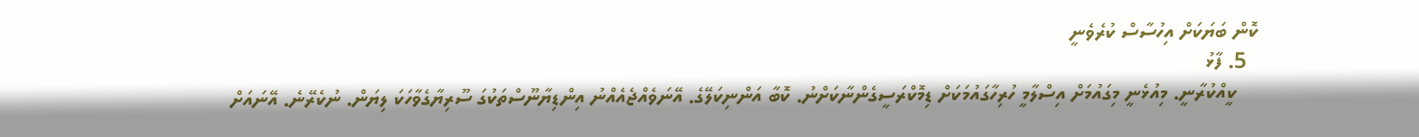ކޮން ބަޔަކަށް އިހުސާސް ކުރެވެނީ
  5. ފާޅު
    ކީއްކުރާނީ. މިއުޅެނީ މިގައުމަށް އިސްލާމީ ހުރިހާގައުމަކަށް ޑިމޮކްރަސީގެންނާކަށްނު. ކޮބާ އަންނިކަލޭގެ. އޭނަވެއްޖެއެއްނު އިންޑިޔާނޫސްތަކުގަ ސޫރިޔާގެވާހަކަ ލިޔަން. ނުކެރޭނެ. އޭނައަށް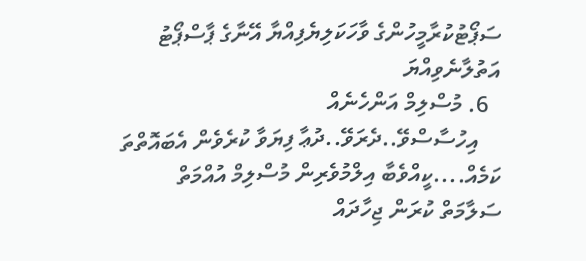ސަޕޯޓުކުރާމީހުންގެ ވާހަކަލިޔެފިއްޔާ އޭނާގެ ޕާސްޕޯޓު އަތުލާނެވިއްޔަ
  6. މުސްލިމް އަންހެނެއް
    އިހުސާސްވޭ..ދެރަވޭ..ދުޢާ ފިޔަވާ ކުރެވެން އެބައޮތްތަ ކަމެއް....ކީއްވެބާ އިލްމުވެރިން މުސްލިމް އުއްމަތް ސަލާމަތް ކުރަން ޖިހާދައް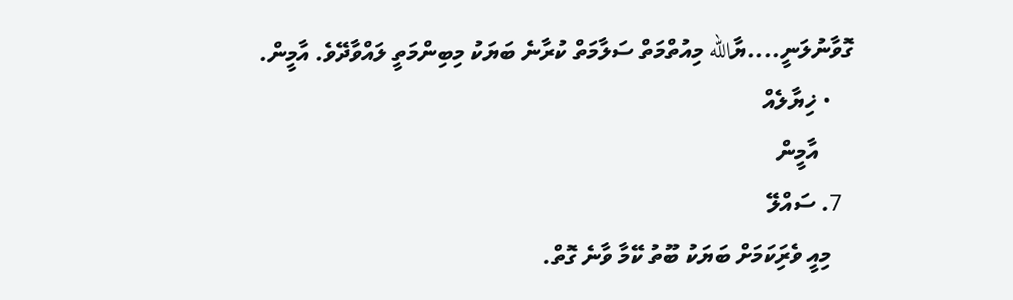ގޮވާނުލަނީ....ޔާالله މިއުތްމަތް ސަލާމަތް ކުރާނެ ބަޔަކު މިބިންމަތީ ލައްވާދޭވެ. އާމީން.
    • ޚިޔާލެއް
      އާމީން
  7. ސައްލޭ
    މިއީ ވެރިަކަމަށް ބަޔަކު ބޫތު ކޭމާ ވާނެ ގޮތް.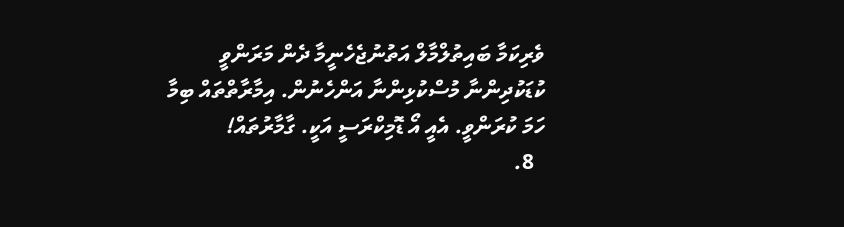ވެރިކަމާ ބައިތުލްމާލް އަތުނުޖެހެނީމާ ދެން މަރަންވީ ކުޑަކުދިންނާ މުސްކުޅިންނާ އަންހެނުން. އިމާރާތްތައް ބިމާ ހަމަ ކުރަންވީ. އެއީ އޯ ޑޮމިކްރަސީ އަކީ. ގާމާރުތައް!
  8.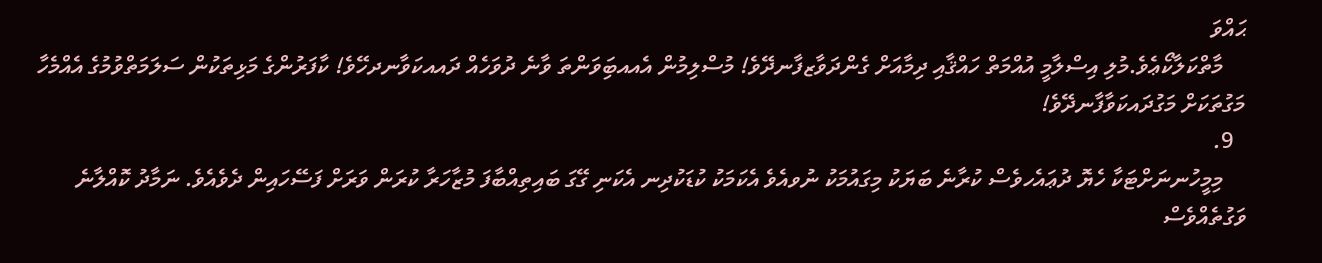ޙައްވަ
    މާތްކަލާކޯޢެވެ.މުލި އިސްލާމީ އުއްމަތް ހައްޤާއި ދިމާއަށް ގެންދަވާޒފާނދޭވެ! މުސްލިމުން އެއއބަިވަންތަ ވާނެ ދުވަހެއް ދައއކަވާނދހޭވެ! ކާފަރުންގެ މަޅިތަކުން ސަލަމަތްވުމުގެ އެއްމެހާ މަގުތަކަށް މަގުދައކަވާފާނދޭވެ!
  9.
    މިމީހުނނަށްޓަކާ ހެޔޮ ދުޢައެހވެސް ކުރާނެ ބަޔަކު މިގައުމަކު ނުވއެވެ އެކަމަކު ކުޑަކުދިނ އެކަނި ގޭގަ ބައިތިއްބާފަ މުޒާހަރާ ކުރަން ވަރަށް ފަސޭހައިން ދެވެއެވެ. ނަމާދު ކޮއްލާނެ ވަގުތެއްވެސް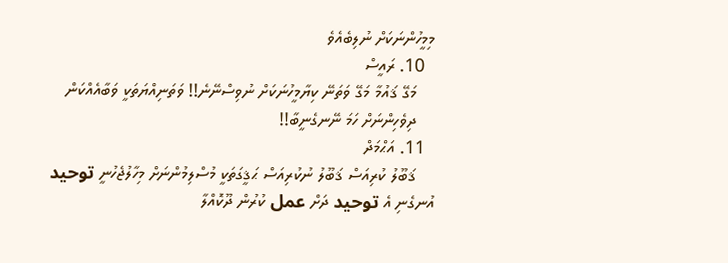މިމީހުންނަކަށް ނުލިބެއެވެ
  10. ރައީސް
    މަގޭ ޤައުމާ މަގޭ ވަތަނޭ ކިޔާމީހުނަކަށް ނުވިސްނޭނެ!! ވަތަނިއްޔަތަކީ ވަބާއެއްކަން
    ދިވެހިންނަށް ހަމަ ނޭނގެނީބާ!!
  11. އަޙްމަދް
    ޤަބޫލު ކުރިއަސް ޤަބޫލު ނުކުރިއަސް ޙަޤީގަތަކީ މުސްލިމުންނަށް މިހާލުޖެހުނީ توحيد އުނގެނި އެ توحيد ދަށް عمل ކުރުން ދޫކޮއްލާ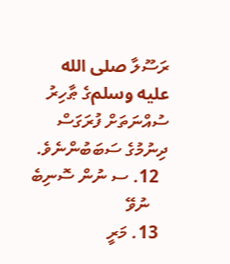ރަސޫލާ صلى الله عليه وسلمގެ ޠާހިރު ސުއްނަތަށް ފުރަގަސް ދިނުމުގެ ސަބަބުންނެވެ.
  12. ސ ނުން ސޮނިބެ
    ނުވޭ
  13. މަރީ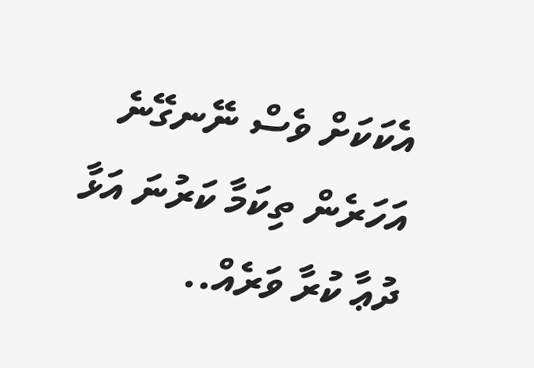އެކަކަށް ވެސް ނޭނގޭނެ އަހަރެން ތިކަމާ ކަރުނަ އަޅާ ދުޢާ ކުރާ ވަރެއް..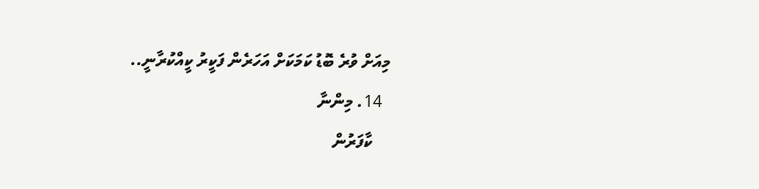މިއަށް ވުރެ ބޮޑު ކަމަކަށް އަހަރެން ފަކީރު ކީއްކުރާނީ..
  14. މިންނާ
    ކާފަރުން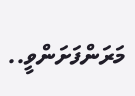މަރަންފަށަންވީ..